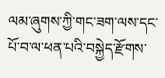ལམ་ཞུགས་ཀྱི་གང་ཟག་ལས་དང་པོ་བ་ལ་ཕན་པའི་བསྐྱེད་རྫོགས་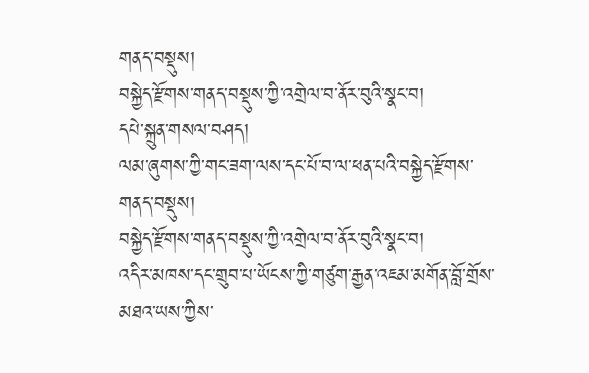གནད་བསྡུས།
བསྐྱེད་རྫོགས་གནད་བསྡུས་ཀྱི་འགྲེལ་བ་ནོར་བུའི་སྣང་བ།
དཔེ་སྐྲུན་གསལ་བཤད།
ལམ་ཞུགས་ཀྱི་གང་ཟག་ལས་དང་པོ་བ་ལ་ཕན་པའི་བསྐྱེད་རྫོགས་གནད་བསྡུས།
བསྐྱེད་རྫོགས་གནད་བསྡུས་ཀྱི་འགྲེལ་བ་ནོར་བུའི་སྣང་བ།
འདིར་མཁས་དང་གྲུབ་པ་ཡོངས་ཀྱི་གཙུག་རྒྱན་འཇམ་མགོན་བློ་གྲོས་མཐའ་ཡས་ཀྱིས་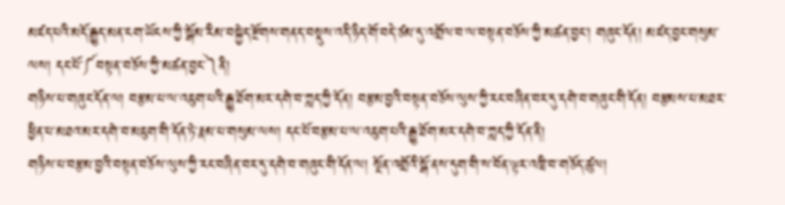མཛད་པའི་མདོ་རྒྱུད་མན་ངག་ཡོངས་ཀྱི་སྒོམ་རིམ་བསྐྱེད་རྫོགས་གནད་བསྡུས་འདི་ཉིད་གོ་བདེ་ཙམ་དུ་འགྲོལ་བ་ལ་བསྟན་བཅོས་ཀྱི་མཚན་བྱང་། གཞུང་དོན། མཛད་བྱང་གསུམ་ལས། དང་པོ་༼བསྟན་བཅོས་ཀྱི་མཚན་བྱང་༽ནི།
གཉིས་པ་གཞུང་དོན་ལ། བརྩམ་པ་ལ་འཇུག་པའི་རྒྱུ་ཐོག་མར་དགེ་བ་ཀླད་ཀྱི་དོན། བརྩམ་བྱའི་བསྟན་བཅོས་ལུས་ཀྱི་རང་བཞིན་བར་དུ་དགེ་བ་གཞུང་གི་དོན། བརྩམས་པ་མཐར་ཕྱིན་པ་མཐའ་མར་དགེ་བ་མཇུག་གི་དོན་ཏེ་རྣམ་པ་གསུམ་ལས། དང་པོ་བརྩམ་པ་ལ་འཇུག་པའི་རྒྱུ་ཐོག་མར་དགེ་བ་ཀླད་ཀྱི་དོན་ནི།
གཉིས་པ་བརྩམ་བྱའི་བསྟན་བཅོས་ལུས་ཀྱི་རང་བཞིན་བར་དུ་དགེ་བ་གཞུང་གི་དོན་ལ། སྔོན་འགྲོའི་སྒོ་ནས་དུག་གི་ས་བོན་ལྟར་འཁྲི་བ་གཅོད་ཚུལ།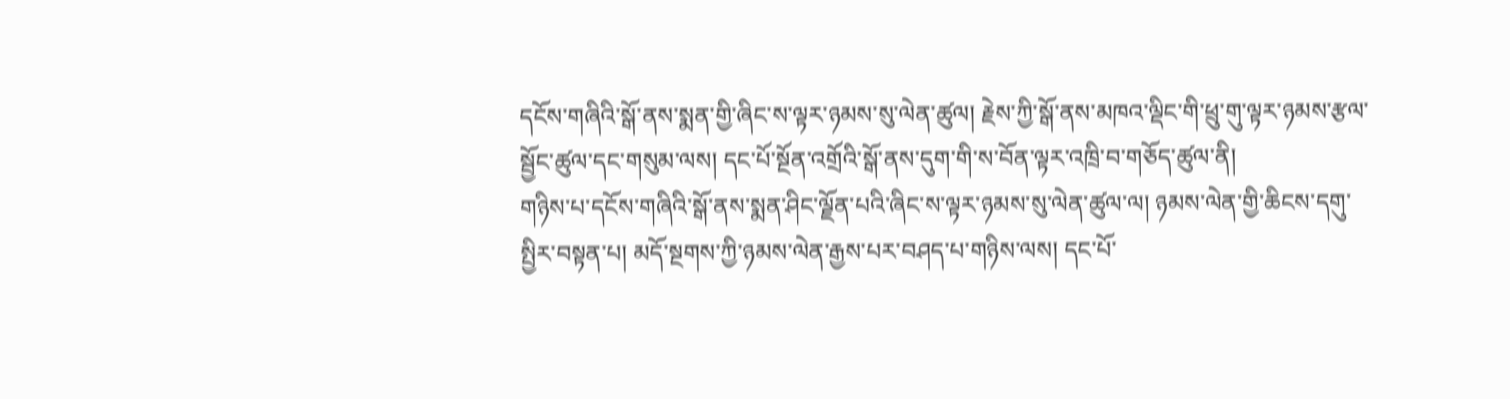དངོས་གཞིའི་སྒོ་ནས་སྨན་གྱི་ཞིང་ས་ལྟར་ཉམས་སུ་ལེན་ཚུལ། རྗེས་ཀྱི་སྒོ་ནས་མཁའ་ལྡིང་གི་ཕྲུ་གུ་ལྟར་ཉམས་རྩལ་སྦྱོང་ཚུལ་དང་གསུམ་ལས། དང་པོ་སྔོན་འགྲོའི་སྒོ་ནས་དུག་གི་ས་བོན་ལྟར་འཁྲི་བ་གཅོད་ཚུལ་ནི།
གཉིས་པ་དངོས་གཞིའི་སྒོ་ནས་སྨན་ཤིང་ལྗོན་པའི་ཞིང་ས་ལྟར་ཉམས་སུ་ལེན་ཚུལ་ལ། ཉམས་ལེན་གྱི་ཆིངས་དགུ་སྤྱིར་བསྟན་པ། མདོ་སྔགས་ཀྱི་ཉམས་ལེན་རྒྱས་པར་བཤད་པ་གཉིས་ལས། དང་པོ་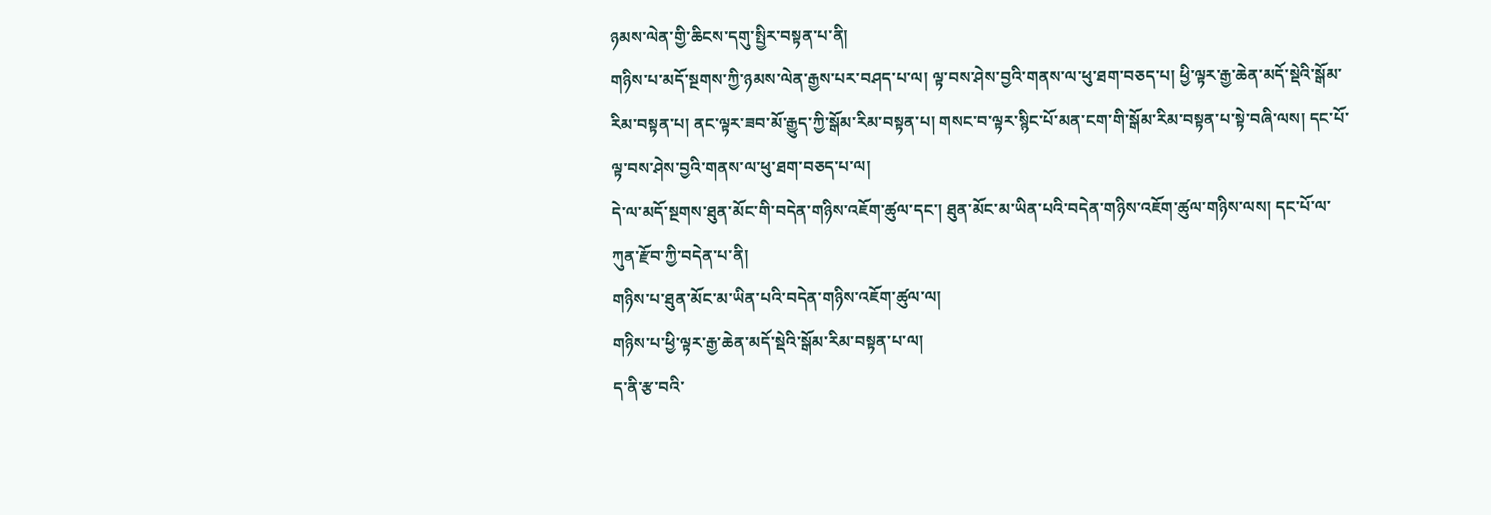ཉམས་ལེན་གྱི་ཆིངས་དགུ་སྤྱིར་བསྟན་པ་ནི།
གཉིས་པ་མདོ་སྔགས་ཀྱི་ཉམས་ལེན་རྒྱས་པར་བཤད་པ་ལ། ལྟ་བས་ཤེས་བྱའི་གནས་ལ་ཕུ་ཐག་བཅད་པ། ཕྱི་ལྟར་རྒྱ་ཆེན་མདོ་སྡེའི་སྒོམ་རིམ་བསྟན་པ། ནང་ལྟར་ཟབ་མོ་རྒྱུད་ཀྱི་སྒོམ་རིམ་བསྟན་པ། གསང་བ་ལྟར་སྙིང་པོ་མན་ངག་གི་སྒོམ་རིམ་བསྟན་པ་སྟེ་བཞི་ལས། དང་པོ་ལྟ་བས་ཤེས་བྱའི་གནས་ལ་ཕུ་ཐག་བཅད་པ་ལ།
དེ་ལ་མདོ་སྔགས་ཐུན་མོང་གི་བདེན་གཉིས་འཇོག་ཚུལ་དང་། ཐུན་མོང་མ་ཡིན་པའི་བདེན་གཉིས་འཇོག་ཚུལ་གཉིས་ལས། དང་པོ་ལ་ཀུན་རྫོབ་ཀྱི་བདེན་པ་ནི།
གཉིས་པ་ཐུན་མོང་མ་ཡིན་པའི་བདེན་གཉིས་འཇོག་ཚུལ་ལ།
གཉིས་པ་ཕྱི་ལྟར་རྒྱ་ཆེན་མདོ་སྡེའི་སྒོམ་རིམ་བསྟན་པ་ལ།
ད་ནི་རྩ་བའི་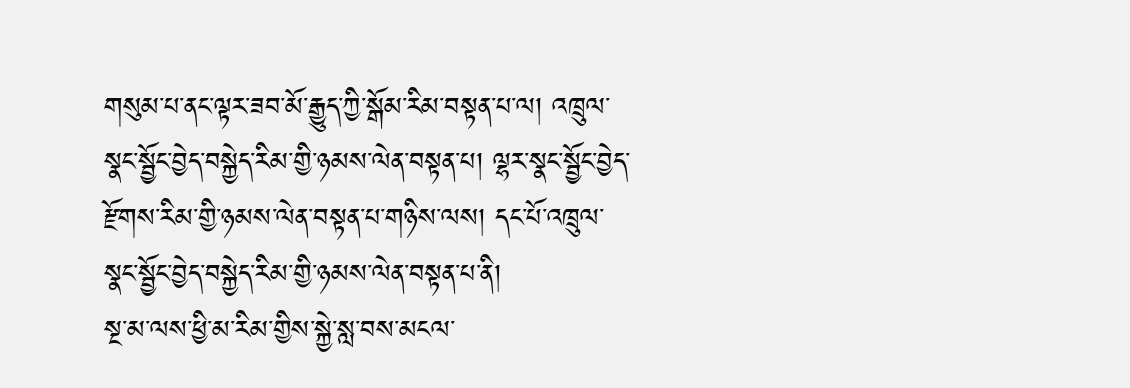གསུམ་པ་ནང་ལྟར་ཟབ་མོ་རྒྱུད་ཀྱི་སྒོམ་རིམ་བསྟན་པ་ལ། འཁྲུལ་སྣང་སྦྱོང་བྱེད་བསྐྱེད་རིམ་གྱི་ཉམས་ལེན་བསྟན་པ། ལྷར་སྣང་སྦྱོང་བྱེད་རྫོགས་རིམ་གྱི་ཉམས་ལེན་བསྟན་པ་གཉིས་ལས། དང་པོ་འཁྲུལ་སྣང་སྦྱོང་བྱེད་བསྐྱེད་རིམ་གྱི་ཉམས་ལེན་བསྟན་པ་ནི།
སྔ་མ་ལས་ཕྱི་མ་རིམ་གྱིས་སྐྱེ་སླ་བས་མངལ་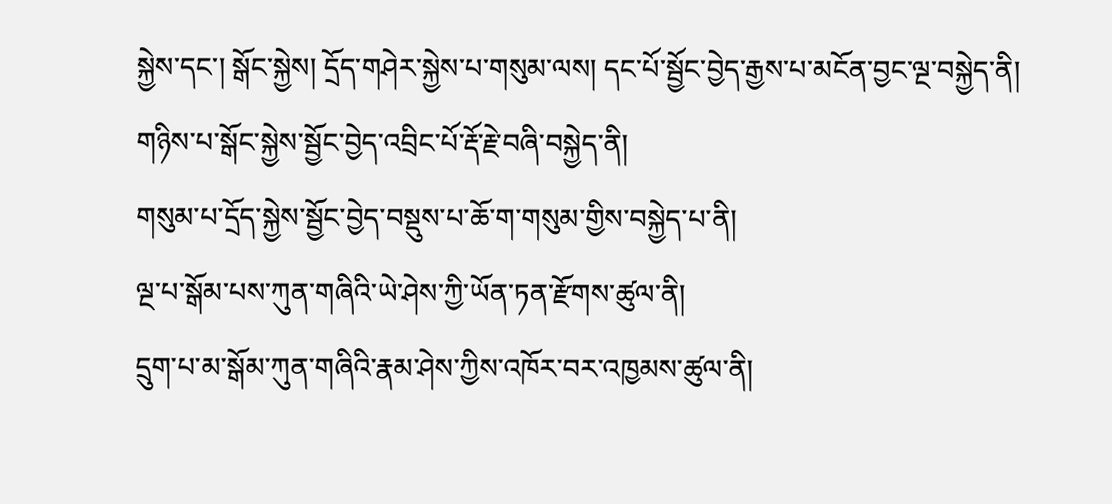སྐྱེས་དང་། སྒོང་སྐྱེས། དྲོད་གཤེར་སྐྱེས་པ་གསུམ་ལས། དང་པོ་སྦྱོང་བྱེད་རྒྱས་པ་མངོན་བྱང་ལྔ་བསྐྱེད་ནི།
གཉིས་པ་སྒོང་སྐྱེས་སྦྱོང་བྱེད་འབྲིང་པོ་རྡོ་རྗེ་བཞི་བསྐྱེད་ནི།
གསུམ་པ་དྲོད་སྐྱེས་སྦྱོང་བྱེད་བསྡུས་པ་ཆོ་ག་གསུམ་གྱིས་བསྐྱེད་པ་ནི།
ལྔ་པ་སྒོམ་པས་ཀུན་གཞིའི་ཡེ་ཤེས་ཀྱི་ཡོན་ཏན་རྫོགས་ཚུལ་ནི།
དྲུག་པ་མ་སྒོམ་ཀུན་གཞིའི་རྣམ་ཤེས་ཀྱིས་འཁོར་བར་འཁྱམས་ཚུལ་ནི།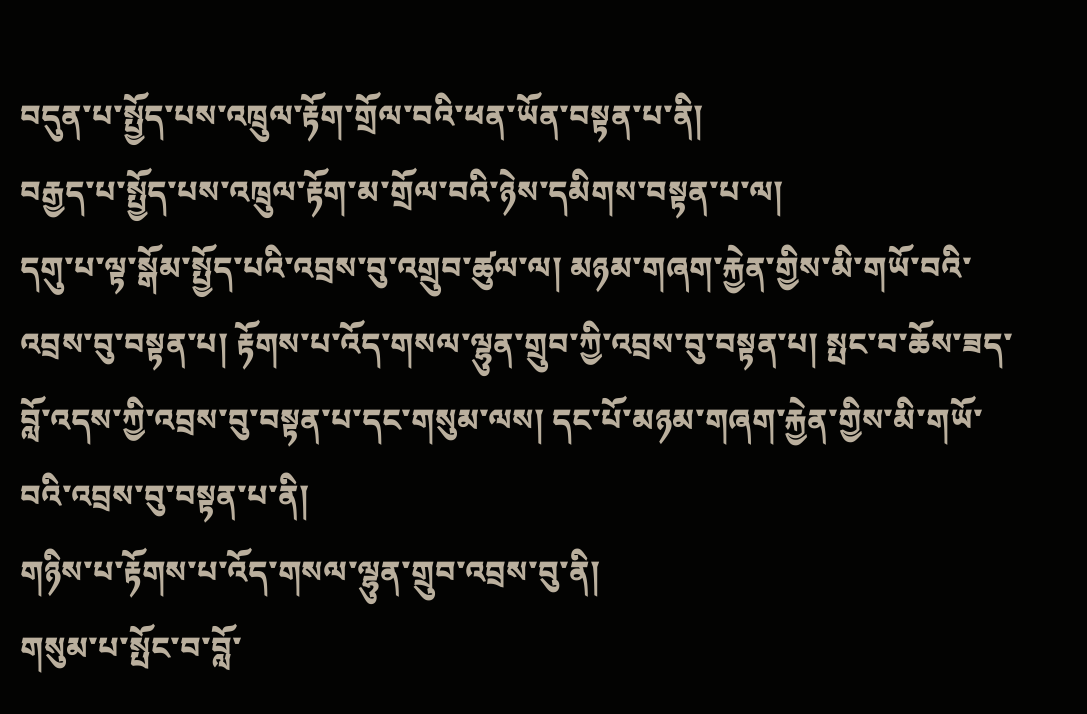བདུན་པ་སྤྱོད་པས་འཁྲུལ་རྟོག་གྲོལ་བའི་ཕན་ཡོན་བསྟན་པ་ནི།
བརྒྱད་པ་སྤྱོད་པས་འཁྲུལ་རྟོག་མ་གྲོལ་བའི་ཉེས་དམིགས་བསྟན་པ་ལ།
དགུ་པ་ལྟ་སྒོམ་སྤྱོད་པའི་འབྲས་བུ་འགྲུབ་ཚུལ་ལ། མཉམ་གཞག་རྐྱེན་གྱིས་མི་གཡོ་བའི་འབྲས་བུ་བསྟན་པ། རྟོགས་པ་འོད་གསལ་ལྷུན་གྲུབ་ཀྱི་འབྲས་བུ་བསྟན་པ། སྤང་བ་ཆོས་ཟད་བློ་འདས་ཀྱི་འབྲས་བུ་བསྟན་པ་དང་གསུམ་ལས། དང་པོ་མཉམ་གཞག་རྐྱེན་གྱིས་མི་གཡོ་བའི་འབྲས་བུ་བསྟན་པ་ནི།
གཉིས་པ་རྟོགས་པ་འོད་གསལ་ལྷུན་གྲུབ་འབྲས་བུ་ནི།
གསུམ་པ་སྤོང་བ་བློ་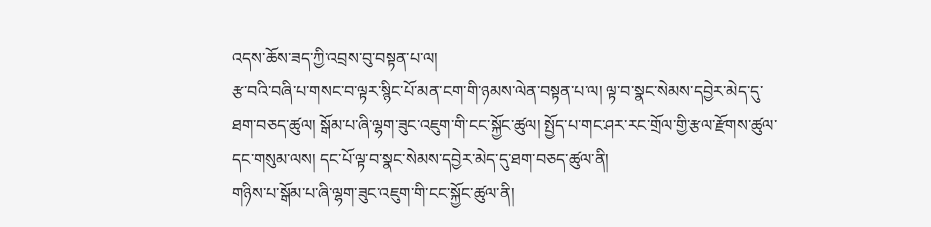འདས་ཆོས་ཟད་ཀྱི་འབྲས་བུ་བསྟན་པ་ལ།
རྩ་བའི་བཞི་པ་གསང་བ་ལྟར་སྙིང་པོ་མན་ངག་གི་ཉམས་ལེན་བསྟན་པ་ལ། ལྟ་བ་སྣང་སེམས་དབྱེར་མེད་དུ་ཐག་བཅད་ཚུལ། སྒོམ་པ་ཞི་ལྷག་ཟུང་འཇུག་གི་ངང་སྐྱོང་ཚུལ། སྤྱོད་པ་གང་ཤར་རང་གྲོལ་གྱི་རྩལ་རྫོགས་ཚུལ་དང་གསུམ་ལས། དང་པོ་ལྟ་བ་སྣང་སེམས་དབྱེར་མེད་དུ་ཐག་བཅད་ཚུལ་ནི།
གཉིས་པ་སྒོམ་པ་ཞི་ལྷག་ཟུང་འཇུག་གི་ངང་སྐྱོང་ཚུལ་ནི།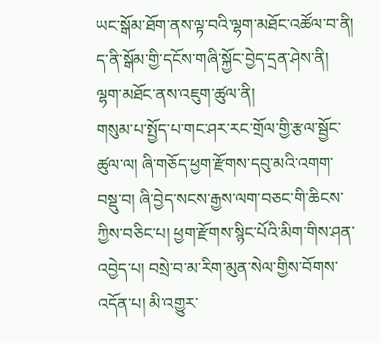ཡང་སྒོམ་ཐོག་ནས་ལྟ་བའི་ལྷག་མཐོང་འཚོལ་བ་ནི།
ད་ནི་སྒོམ་གྱི་དངོས་གཞི་སྐྱོང་བྱེད་དྲན་ཤེས་ནི།
ལྷག་མཐོང་ནས་འཇུག་ཚུལ་ནི།
གསུམ་པ་སྤྱོད་པ་གང་ཤར་རང་གྲོལ་གྱི་རྩལ་སྦྱོང་ཚུལ་ལ། ཞི་གཅོད་ཕྱག་རྫོགས་དབུ་མའི་འགག་བསྡུ་བ། ཞི་བྱེད་སངས་རྒྱས་ལག་བཅང་གི་ཆིངས་ཀྱིས་བཅིང་པ། ཕྱག་རྫོགས་སྙིང་པོའི་མིག་གིས་ཤན་འབྱེད་པ། བསྲེ་བ་མ་རིག་མུན་སེལ་གྱིས་བོགས་འདོན་པ། མི་འགྱུར་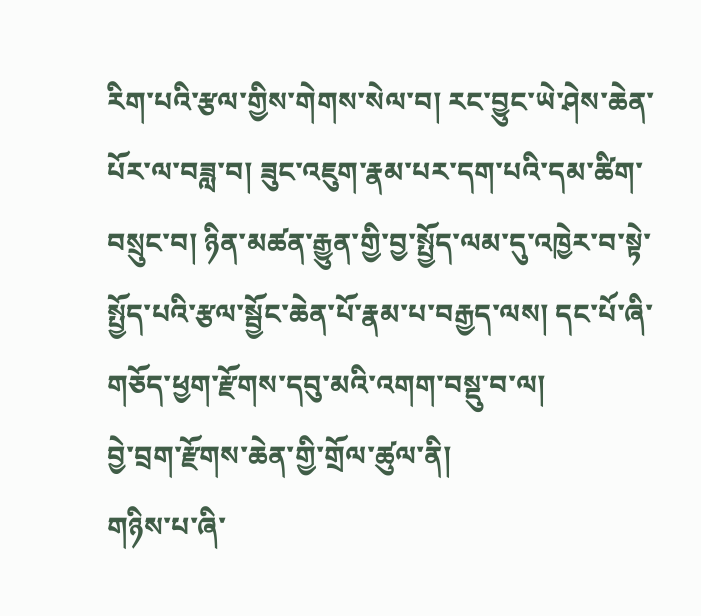རིག་པའི་རྩལ་གྱིས་གེགས་སེལ་བ། རང་བྱུང་ཡེ་ཤེས་ཆེན་པོར་ལ་བཟླ་བ། ཟུང་འཇུག་རྣམ་པར་དག་པའི་དམ་ཚིག་བསྲུང་བ། ཉིན་མཚན་རྒྱུན་གྱི་བྱ་སྤྱོད་ལམ་དུ་འཁྱེར་བ་སྟེ་སྤྱོད་པའི་རྩལ་སྦྱོང་ཆེན་པོ་རྣམ་པ་བརྒྱད་ལས། དང་པོ་ཞི་གཅོད་ཕྱག་རྫོགས་དབུ་མའི་འགག་བསྡུ་བ་ལ།
བྱེ་བྲག་རྫོགས་ཆེན་གྱི་གྲོལ་ཚུལ་ནི།
གཉིས་པ་ཞི་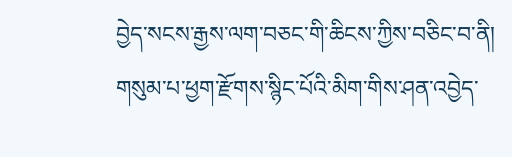བྱེད་སངས་རྒྱས་ལག་བཅང་གི་ཆིངས་ཀྱིས་བཅིང་བ་ནི།
གསུམ་པ་ཕྱག་རྫོགས་སྙིང་པོའི་མིག་གིས་ཤན་འབྱེད་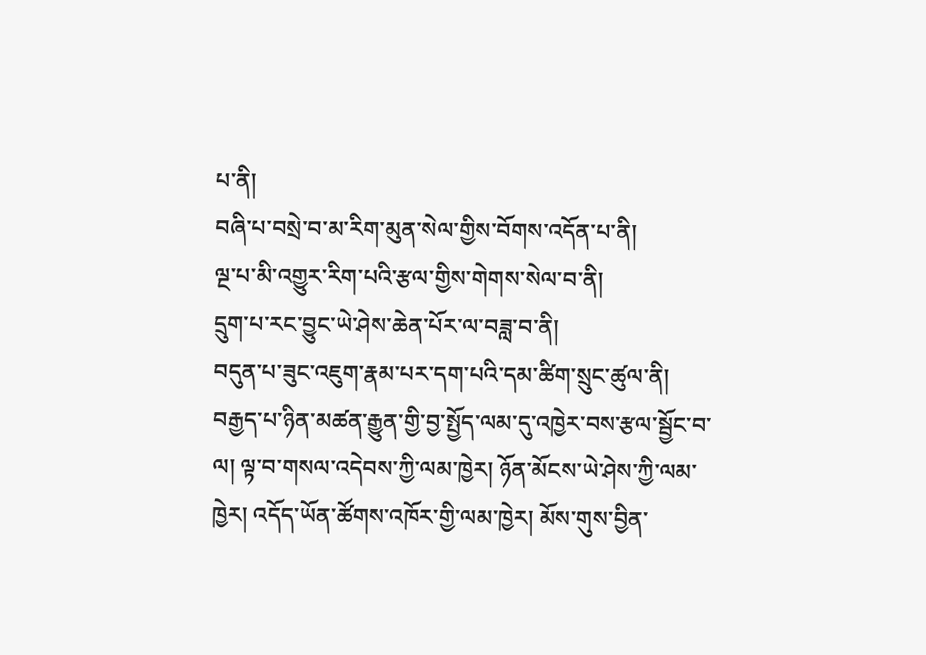པ་ནི།
བཞི་པ་བསྲེ་བ་མ་རིག་མུན་སེལ་གྱིས་བོགས་འདོན་པ་ནི།
ལྔ་པ་མི་འགྱུར་རིག་པའི་རྩལ་གྱིས་གེགས་སེལ་བ་ནི།
དྲུག་པ་རང་བྱུང་ཡེ་ཤེས་ཆེན་པོར་ལ་བཟླ་བ་ནི།
བདུན་པ་ཟུང་འཇུག་རྣམ་པར་དག་པའི་དམ་ཚིག་སྲུང་ཚུལ་ནི།
བརྒྱད་པ་ཉིན་མཚན་རྒྱུན་གྱི་བྱ་སྤྱོད་ལམ་དུ་འཁྱེར་བས་རྩལ་སྦྱོང་བ་ལ། ལྟ་བ་གསལ་འདེབས་ཀྱི་ལམ་ཁྱེར། ཉོན་མོངས་ཡེ་ཤེས་ཀྱི་ལམ་ཁྱེར། འདོད་ཡོན་ཚོགས་འཁོར་གྱི་ལམ་ཁྱེར། མོས་གུས་བྱིན་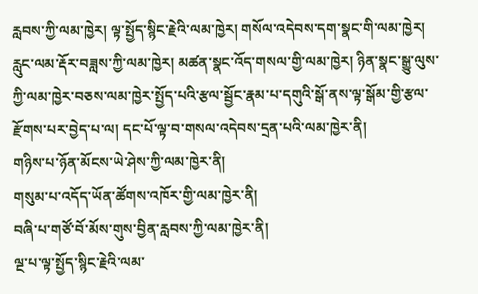རླབས་ཀྱི་ལམ་ཁྱེར། ལྟ་སྤྱོད་སྙིང་རྗེའི་ལམ་ཁྱེར། གསོལ་འདེབས་དག་སྣང་གི་ལམ་ཁྱེར། རླུང་ལམ་རྡོར་བཟླས་ཀྱི་ལམ་ཁྱེར། མཚན་སྣང་འོད་གསལ་གྱི་ལམ་ཁྱེར། ཉིན་སྣང་སྒྱུ་ལུས་ཀྱི་ལམ་ཁྱེར་བཅས་ལམ་ཁྱེར་སྤྱོད་པའི་རྩལ་སྦྱོང་རྣམ་པ་དགུའི་སྒོ་ནས་ལྟ་སྒོམ་གྱི་རྩལ་རྫོགས་པར་བྱེད་པ་ལ། དང་པོ་ལྟ་བ་གསལ་འདེབས་དྲན་པའི་ལམ་ཁྱེར་ནི།
གཉིས་པ་ཉོན་མོངས་ཡེ་ཤེས་ཀྱི་ལམ་ཁྱེར་ནི།
གསུམ་པ་འདོད་ཡོན་ཚོགས་འཁོར་གྱི་ལམ་ཁྱེར་ནི།
བཞི་པ་གཙོ་བོ་མོས་གུས་བྱིན་རླབས་ཀྱི་ལམ་ཁྱེར་ནི།
ལྔ་པ་ལྟ་སྤྱོད་སྙིང་རྗེའི་ལམ་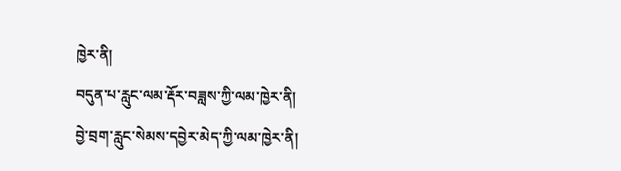ཁྱེར་ནི།
བདུན་པ་རླུང་ལམ་རྡོར་བཟླས་ཀྱི་ལམ་ཁྱེར་ནི།
བྱེ་བྲག་རླུང་སེམས་དབྱེར་མེད་ཀྱི་ལམ་ཁྱེར་ནི།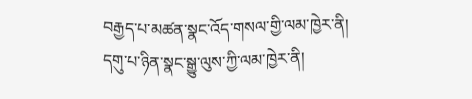བརྒྱད་པ་མཚན་སྣང་འོད་གསལ་གྱི་ལམ་ཁྱེར་ནི།
དགུ་པ་ཉིན་སྣང་སྒྱུ་ལུས་ཀྱི་ལམ་ཁྱེར་ནི།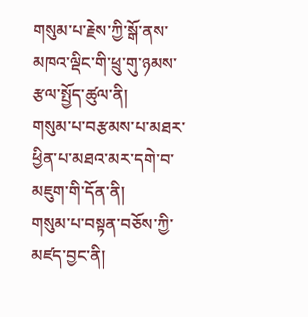གསུམ་པ་རྗེས་ཀྱི་སྒོ་ནས་མཁའ་ལྡིང་གི་ཕྲུ་གུ་ཉམས་རྩལ་སྤྱོད་ཚུལ་ནི།
གསུམ་པ་བརྩམས་པ་མཐར་ཕྱིན་པ་མཐའ་མར་དགེ་བ་མཇུག་གི་དོན་ནི།
གསུམ་པ་བསྟན་བཅོས་ཀྱི་མཛད་བྱང་ནི།